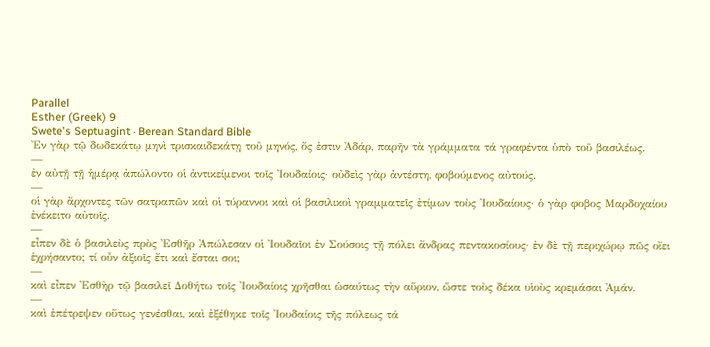Parallel
Esther (Greek) 9
Swete's Septuagint · Berean Standard Bible
Ἐν γὰρ τῷ δωδεκάτῳ μηνὶ τρισκαιδεκάτῃ τοῦ μηνός, ὅς ἐστιν Ἀδάρ, παρῆν τὰ γράμματα τά γραφέντα ὑπὸ τοῦ βασιλέως.
—
ἐν αὐτῇ τῇ ἡμέρᾳ ἀπώλοντο οἱ ἀντικείμενοι τοῖς Ἰουδαίοις· οὐδεὶς γὰρ ἀντέστη, φοβούμενος αὐτούς.
—
οἱ γὰρ ἄρχοντες τῶν σατραπῶν καὶ οἱ τύραννοι καὶ οἱ βασιλικοὶ γραμματεῖς ἐτίμων τοὺς Ἰουδαίους· ὁ γὰρ φοβος Μαρδοχαίου ἐνέκειτο αὐτοῖς.
—
εἶπεν δὲ ὁ βασιλεὺς πρὸς Ἐσθῆρ Ἀπώλεσαν οἱ Ἰουδαῖοι ἐν Σούσοις τῇ πόλει ἄνδρας πεντακοσίους· ἐν δὲ τῇ περιχώρῳ πῶς οἴει ἐχρήσαντο; τί οὖν ἀξιοῖς ἔτι καὶ ἔσται σοι;
—
καὶ εἶπεν Ἐσθὴρ τῷ βασιλεῖ Δοθήτω τοῖς Ἰουδαίοις χρῆσθαι ὡσαύτως τὴν αὕριον, ὥστε τοὺς δέκα υἱοὺς κρεμάσαι Ἀμάν.
—
καὶ ἐπέτρεψεν οὕτως γενέσθαι, καὶ ἐξέθηκε τοῖς Ἰουδαίοις τῆς πόλεως τά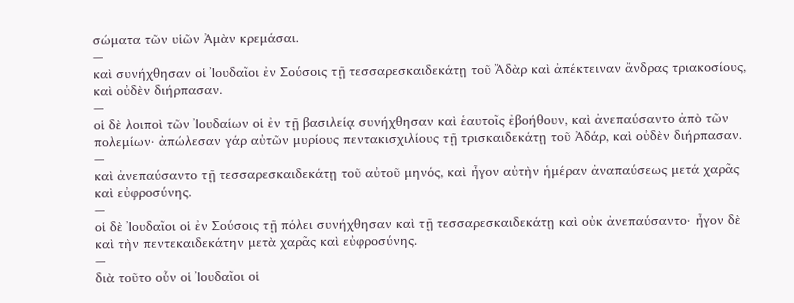σώματα τῶν υἱῶν Ἀμὰν κρεμάσαι.
—
καὶ συνήχθησαν οἱ Ἰουδαῖοι ἐν Σούσοις τῇ τεσσαρεσκαιδεκάτῃ τοῦ Ἄδὰρ καὶ ἀπέκτειναν ἄνδρας τριακοσίους, καὶ οὐδὲν διήρπασαν.
—
οἱ δὲ λοιποὶ τῶν Ἰουδαίων οἱ ἐν τῇ βασιλείᾳ συνήχθησαν καὶ ἑαυτοῖς ἐβοήθουν, καὶ ἀνεπαύσαντο ἀπὸ τῶν πολεμίων· ἀπώλεσαν γάρ αὐτῶν μυρίους πεντακισχιλίους τῇ τρισκαιδεκάτῃ τοῦ Ἀδάρ, καὶ οὐδὲν διήρπασαν.
—
καὶ ἀνεπαύσαντο τῇ τεσσαρεσκαιδεκάτῃ τοῦ αὐτοῦ μηνός, καὶ ἦγον αὐτὴν ἡμέραν ἀναπαύσεως μετά χαρᾶς καὶ εὐφροσύνης.
—
οἱ δὲ Ἰουδαῖοι οἱ ἐν Σούσοις τῇ πόλει συνήχθησαν καὶ τῇ τεσσαρεσκαιδεκάτῃ καὶ οὐκ ἀνεπαύσαντο· ἦγον δὲ καὶ τὴν πεντεκαιδεκάτην μετὰ χαρᾶς καὶ εὐφροσύνης.
—
διὰ τοῦτο οὗν οἱ Ἰουδαῖοι οἱ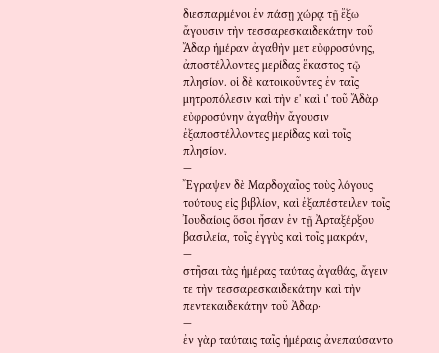διεσπαρμένοι ἐν πάσῃ χώρᾳ τῇ ἔξω ἄγουσιν τὴν τεσσαρεσκαιδεκάτην τοῦ Ἄδαρ ἡμέραν ἀγαθὴν μετ εὐφροσύνης, ἀποστέλλοντες μερίδας ἕκαστος τῷ πλησίον. οἱ δὲ κατοικοῦντες ἐν ταῖς μητροπόλεσιν καὶ τὴν ε' καὶ ι' τοῦ Ἄδὰρ εὐφροσύνην ἀγαθὴν ἄγουσιν ἐξαποστέλλοντες μερίδας καὶ τοῖς πλησίον.
—
Ἔγραψεν δὲ Μαρδοχαῖος τοὺς λόγους τούτους εἰς βιβλίον, καὶ ἐξαπέστειλεν τοῖς Ἰουδαίοις ὅσοι ἤσαν ἐν τῇ Ἀρταξέρξου βασιλεία, τοῖς ἐγγὺς καὶ τοῖς μακράν,
—
στῆσαι τὰς ἡμέρας ταύτας ἀγαθάς, ἄγειν τε τὴν τεσσαρεσκαιδεκάτην καὶ τὴν πεντεκαιδεκάτην τοῦ Ἀδαρ·
—
ἐν γὰρ ταύταις ταῖς ἡμέραις ἀνεπαύσαντο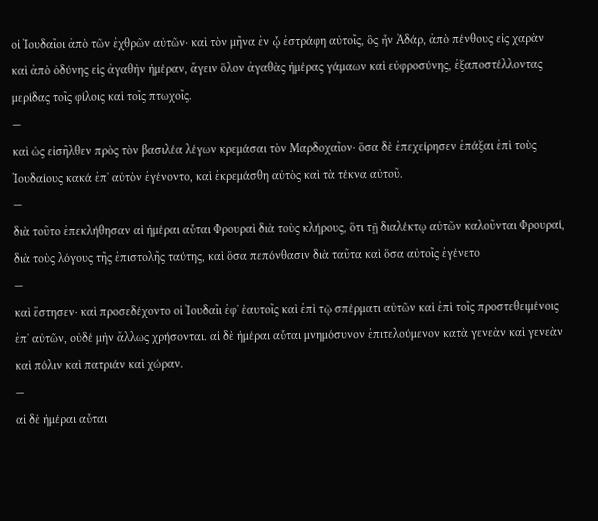οἱ Ἰουδαῖοι ἀπὸ τῶν ἐχθρῶν αὐτῶν· καὶ τὸν μῆνα ἐν ᾧ ἐστράφη αὐτοῖς, ὃς ἦν Ἀδάρ, ἀπὸ πένθους εἰς χαρὰν καὶ ἀπὸ ὀδύνης εἰς ἀγαθὴν ἡμέραν, ἄγειν ὅλον ἀγαθὰς ἡμέρας γάμαων καὶ εὐφροσύνης, ἐξαποστέλλοντας μερίδας τοῖς φίλοις καὶ τοῖς πτωχοῖς.
—
καὶ ὡς εἰσῆλθεν πρὸς τὸν βασιλέα λέγων κρεμάσαι τὸν Μαρδοχαῖον· ὅσα δὲ ἐπεχείρησεν ἐπάξαι ἐπὶ τοὺς Ἰουδαίους κακά ἐπʼ αὐτὸν ἐγένοντο, καὶ ἐκρεμάσθη αὐτὸς καὶ τὰ τέκνα αὐτοῦ.
—
διὰ τοῦτο ἐπεκλήθησαν αἱ ἡμέραι αὗται Φρουραὶ διὰ τοὺς κλήρους, ὅτι τῇ διαλέκτῳ αὐτῶν καλοῦνται Φρουραί, διὰ τοὺς λόγους τῆς ἐπιστολῆς ταύτης, καὶ ὅσα πεπόνθασιν διὰ ταῦτα καὶ ὅσα αὐτοῖς ἐγένετο
—
καὶ ἔστησεν· καὶ προσεδέχοντο οἱ Ἰουδαῖι ἐφʼ ἑαυτοῖς καὶ ἐπὶ τῷ σπέρματι αὐτῶν καὶ ἐπὶ τοῖς προστεθειμένοις ἐπʼ αὐτῶν, οὐδέ μὴν ἄλλως χρήσονται. αἱ δὲ ἡμέραι αὗται μνημόσυνον ἐπιτελούμενον κατὰ γενεὰν καὶ γενεὰν καὶ πόλιν καὶ πατριάν καὶ χώραν.
—
αἰ δὲ ἡμέραι αὗται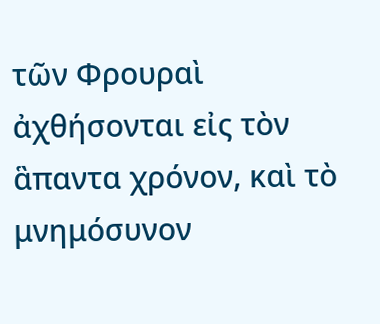τῶν Φρουραὶ ἀχθήσονται εἰς τὸν ἃπαντα χρόνον, καὶ τὸ μνημόσυνον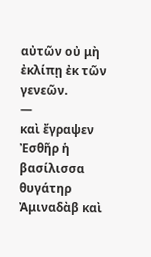αὐτῶν οὐ μὴ ἐκλίπῃ ἐκ τῶν γενεῶν.
—
καὶ ἔγραψεν Ἐσθῆρ ἡ βασίλισσα θυγάτηρ Ἀμιναδὰβ καὶ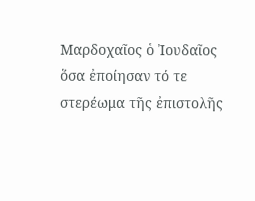Μαρδοχαῖος ὁ Ἰουδαῖος ὅσα ἐποίησαν τό τε στερέωμα τῆς ἐπιστολῆς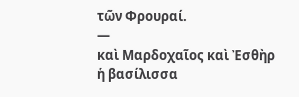τῶν Φρουραί.
—
καὶ Μαρδοχαῖος καὶ Ἐσθὴρ ἡ βασίλισσα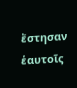ἔστησαν ἑαυτοῖς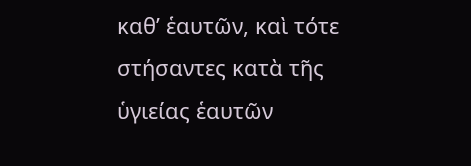καθʼ ἑαυτῶν, καὶ τότε στήσαντες κατὰ τῆς ὑγιείας ἑαυτῶν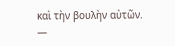καὶ τὴν βουλὴν αὐτῶν.
—